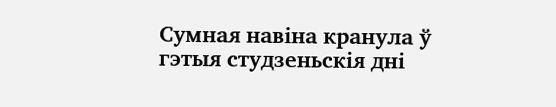Сумная навіна кранула ў гэтыя студзеньскія дні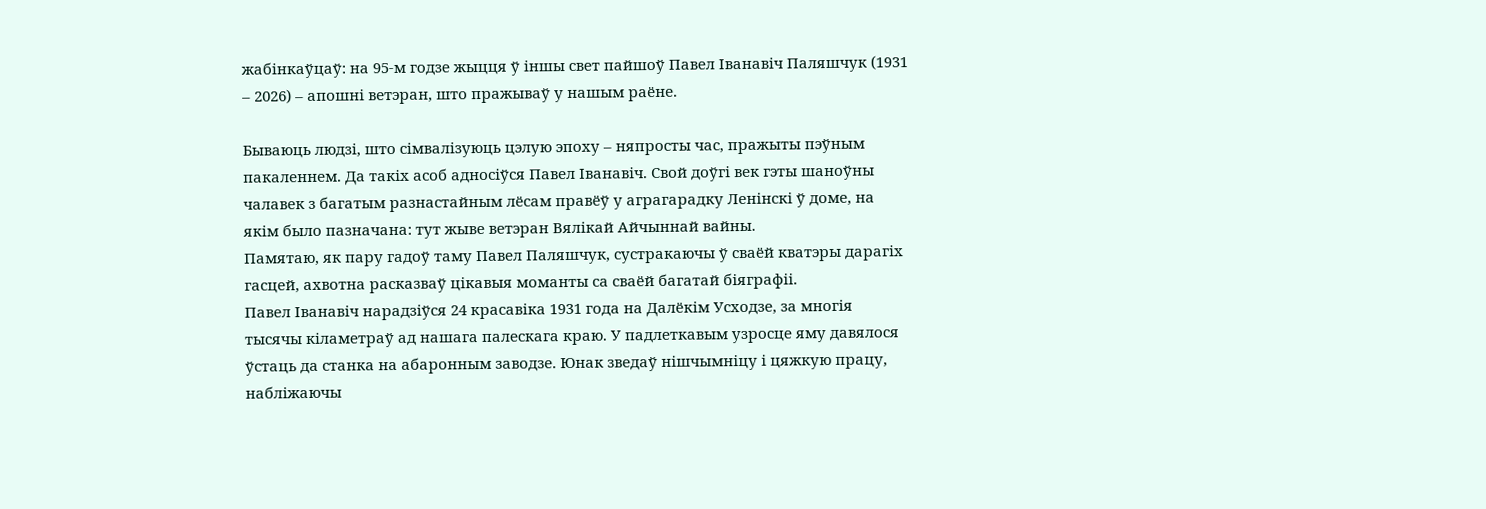жабінкаўцаў: на 95-м годзе жыцця ў іншы свет пайшоў Павел Іванавіч Паляшчук (1931 – 2026) – апошні ветэран, што пражываў у нашым раёне.

Бываюць людзі, што сімвалізуюць цэлую эпоху – няпросты час, пражыты пэўным пакаленнем. Да такіх асоб адносіўся Павел Іванавіч. Свой доўгі век гэты шаноўны чалавек з багатым разнастайным лёсам правёў у аграгарадку Ленінскі ў доме, на якім было пазначана: тут жыве ветэран Вялікай Айчыннай вайны.
Памятаю, як пару гадоў таму Павел Паляшчук, сустракаючы ў сваёй кватэры дарагіх гасцей, ахвотна расказваў цікавыя моманты са сваёй багатай біяграфіі.
Павел Іванавіч нарадзіўся 24 красавіка 1931 года на Далёкім Усходзе, за многія тысячы кіламетраў ад нашага палескага краю. У падлеткавым узросце яму давялося ўстаць да станка на абаронным заводзе. Юнак зведаў нішчымніцу і цяжкую працу, набліжаючы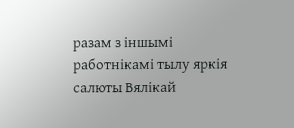разам з іншымі работнікамі тылу яркія салюты Вялікай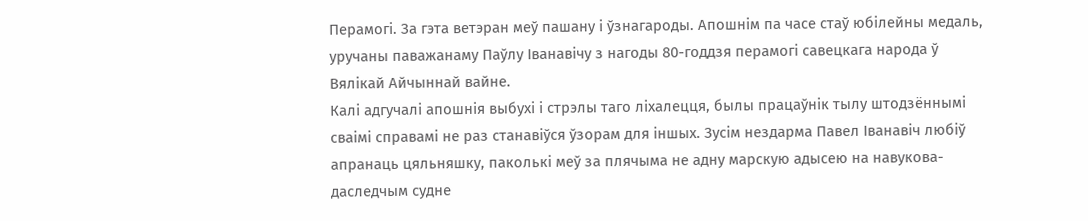Перамогі. За гэта ветэран меў пашану і ўзнагароды. Апошнім па часе стаў юбілейны медаль, уручаны паважанаму Паўлу Іванавічу з нагоды 80-годдзя перамогі савецкага народа ў Вялікай Айчыннай вайне.
Калі адгучалі апошнія выбухі і стрэлы таго ліхалецця, былы працаўнік тылу штодзённымі сваімі справамі не раз станавіўся ўзорам для іншых. Зусім нездарма Павел Іванавіч любіў апранаць цяльняшку, паколькі меў за плячыма не адну марскую адысею на навукова-даследчым судне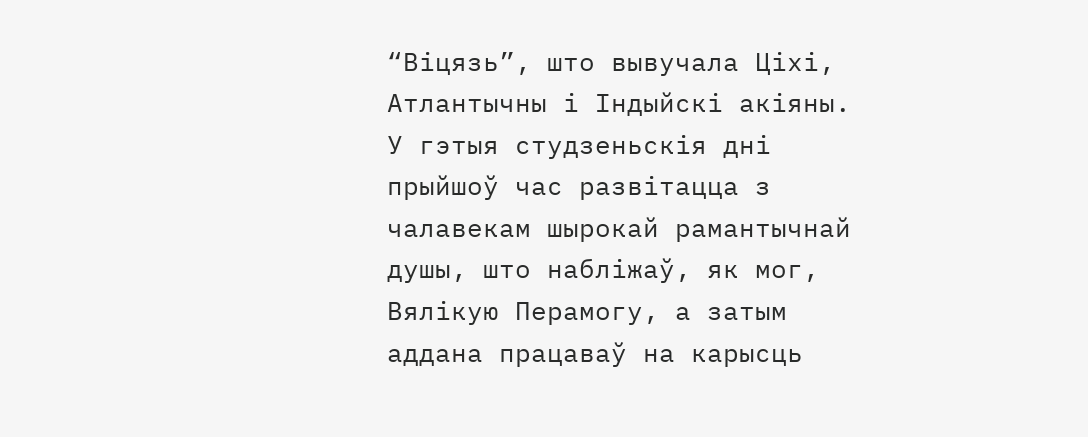“Віцязь”, што вывучала Ціхі, Атлантычны і Індыйскі акіяны.
У гэтыя студзеньскія дні прыйшоў час развітацца з чалавекам шырокай рамантычнай душы, што набліжаў, як мог, Вялікую Перамогу, а затым аддана працаваў на карысць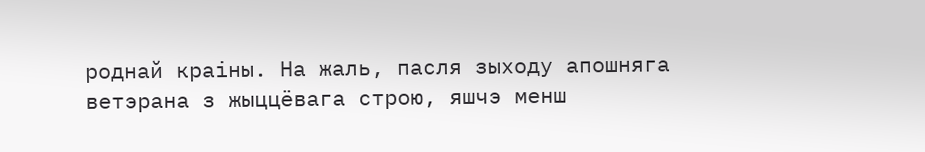роднай краіны. На жаль, пасля зыходу апошняга ветэрана з жыццёвага строю, яшчэ менш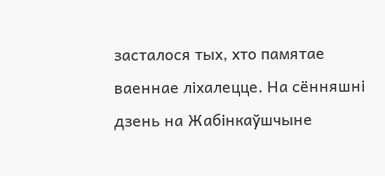засталося тых, хто памятае ваеннае ліхалецце. На сённяшні дзень на Жабінкаўшчыне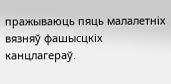пражываюць пяць малалетніх вязняў фашысцкіх канцлагераў.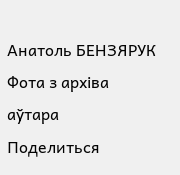Анатоль БЕНЗЯРУК
Фота з архіва аўтара
Поделиться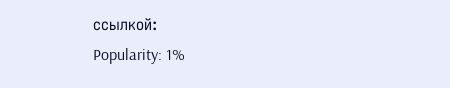ссылкой:
Popularity: 1%